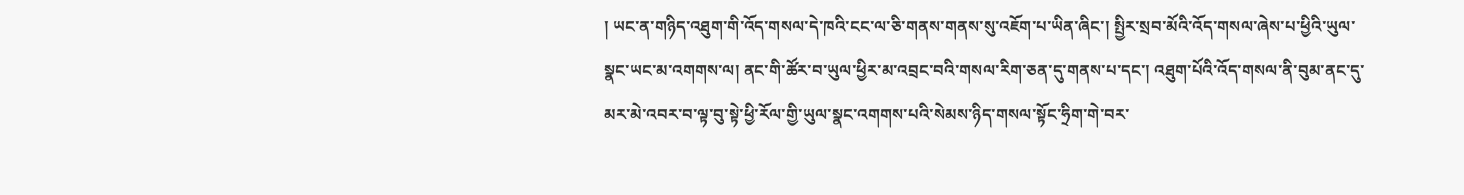། ཡང་ན་གཉིད་འཐུག་གི་འོད་གསལ་དེ་ཁའི་ངང་ལ་ཅི་གནས་གནས་སུ་འཇོག་པ་ཡིན་ཞིང་། སྤྱིར་སྲབ་མོའི་འོད་གསལ་ཞེས་པ་ཕྱིའི་ཡུལ་སྣང་ཡང་མ་འགགས་ལ། ནང་གི་ཚོར་བ་ཡུལ་ཕྱིར་མ་འབྲང་བའི་གསལ་རིག་ཅན་དུ་གནས་པ་དང་། འཐུག་པོའི་འོད་གསལ་ནི་བུམ་ནང་དུ་མར་མེ་འབར་བ་ལྟ་བུ་སྟེ་ཕྱི་རོལ་གྱི་ཡུལ་སྣང་འགགས་པའི་སེམས་ཉིད་གསལ་སྟོང་ཧྲིག་གེ་བར་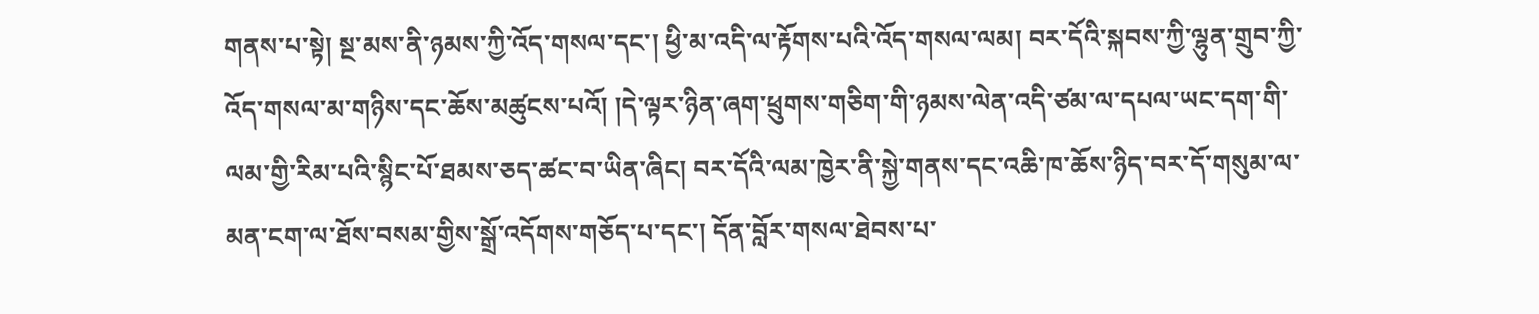གནས་པ་སྟེ། སྔ་མས་ནི་ཉམས་ཀྱི་འོད་གསལ་དང་། ཕྱི་མ་འདི་ལ་རྟོགས་པའི་འོད་གསལ་ལམ། བར་དོའི་སྐབས་ཀྱི་ལྷུན་གྲུབ་ཀྱི་འོད་གསལ་མ་གཉིས་དང་ཆོས་མཚུངས་པའོ། །དེ་ལྟར་ཉིན་ཞག་ཕྲུགས་གཅིག་གི་ཉམས་ལེན་འདི་ཙམ་ལ་དཔལ་ཡང་དག་གི་ལམ་གྱི་རིམ་པའི་སྙིང་པོ་ཐམས་ཅད་ཚང་བ་ཡིན་ཞིང། བར་དོའི་ལམ་ཁྱེར་ནི་སྐྱེ་གནས་དང་འཆི་ཁ་ཆོས་ཉིད་བར་དོ་གསུམ་ལ་མན་ངག་ལ་ཐོས་བསམ་གྱིས་སྒྲོ་འདོགས་གཅོད་པ་དང་། དོན་བློར་གསལ་ཐེབས་པ་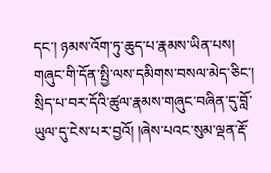དང་། ཉམས་འོག་ཏུ་ཆུད་པ་རྣམས་ཡིན་པས། གཞུང་གི་དོན་སྤྱི་ལས་དམིགས་བསལ་མེད་ཅིང་། སྲིད་པ་བར་དོའི་ཚུལ་རྣམས་གཞུང་བཞིན་དུ་བློ་ཡུལ་དུ་ངེས་པར་བྱའོ། །ཞེས་པའང་སུམ་ལྡན་རྡོ་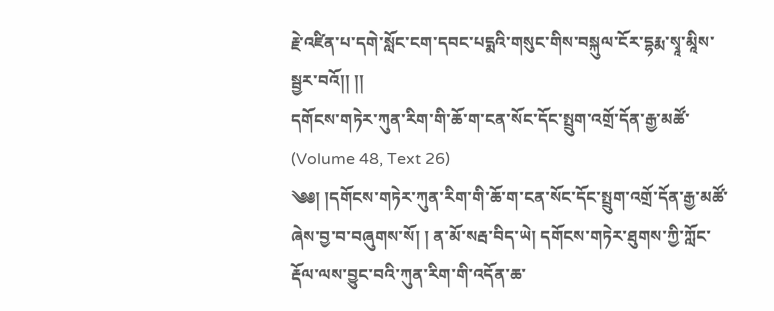རྗེ་འཛིན་པ་དགེ་སློང་ངག་དབང་པདྨའི་གསུང་གིས་བསྐུལ་ངོར་དྷརྨ་སྭཱ་མཱིས་སྦྱར་བའོ།། །།
དགོངས་གཏེར་ཀུན་རིག་གི་ཆོ་ག་ངན་སོང་དོང་སྤྲུག་འགྲོ་དོན་རྒྱ་མཚོ་ (Volume 48, Text 26)
༄༅། །དགོངས་གཏེར་ཀུན་རིག་གི་ཆོ་ག་ངན་སོང་དོང་སྤྲུག་འགྲོ་དོན་རྒྱ་མཚོ་ཞེས་བྱ་བ་བཞུགས་སོ། ། ན་མོ་སརྦ་བིད་ཡེ། དགོངས་གཏེར་ཐུགས་ཀྱི་ཀློང་རྡོལ་ལས་བྱུང་བའི་ཀུན་རིག་གི་འདོན་ཆ་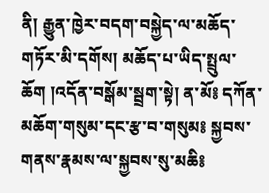ནི། རྒྱུན་ཁྱེར་བདག་བསྐྱེད་ལ་མཆོད་གཏོར་མི་དགོས། མཆོད་པ་ཡིད་སྤྲུལ་ཆོག །འདོན་བསྒོམ་སྦྲག་སྟེ། ན་མོ༔ དཀོན་མཆོག་གསུམ་དང་རྩ་བ་གསུམ༔ སྐྱབས་གནས་རྣམས་ལ་སྐྱབས་སུ་མཆི༔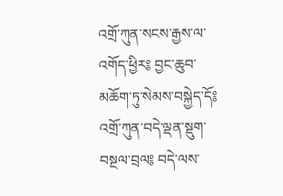འགྲོ་ཀུན་སངས་རྒྱས་ལ་འགོད་ཕྱིར༔ བྱང་ཆུབ་མཆོག་ཏུ་སེམས་བསྐྱེད་དོ༔ འགྲོ་ཀུན་བདེ་ལྡན་སྡུག་བསྔལ་བྲལ༔ བདེ་ལས་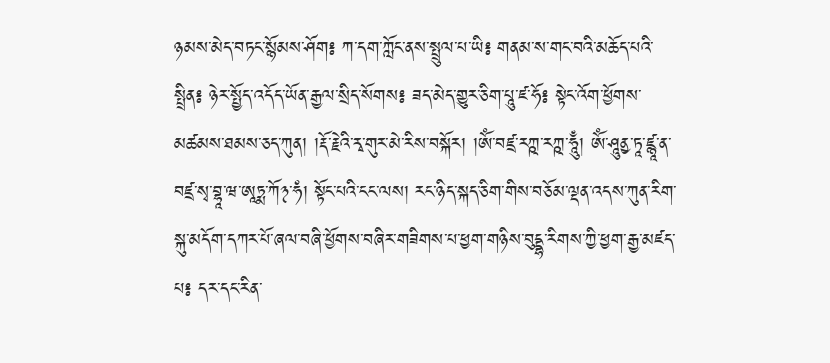ཉམས་མེད་བཏང་སྙོམས་ཤོག༔ ཀ་དག་ཀློང་ནས་སྤྲུལ་པ་ཡི༔ གནམ་ས་གང་བའི་མཆོད་པའི་སྤྲིན༔ ཉེར་སྤྱོད་འདོད་ཡོན་རྒྱལ་སྲིད་སོགས༔ ཟད་མེད་གྱུར་ཅིག་པཱུ་ཛ་ཧོ༔ སྟེང་འོག་ཕྱོགས་མཚམས་ཐམས་ཅད་ཀུན། །རྡོ་རྗེའི་རྭ་གུར་མེ་རིས་བསྐོར། །ཨོཾ་བཛྲ་རཀྵ་རཀྵ་ཧཱུྃ། ཨོཾ་ཤཱུནྱ་ཏཱ་ཛྙཱ་ན་བཛྲ་སྭ་བྷཱ་ཝ་ཨཱཏྨ་ཀོ྅་ཧཾ། སྟོང་པའི་ངང་ལས། རང་ཉིད་སྐད་ཅིག་གིས་བཅོམ་ལྡན་འདས་ཀུན་རིག་སྐུ་མདོག་དཀར་པོ་ཞལ་བཞི་ཕྱོགས་བཞིར་གཟིགས་པ་ཕྱག་གཉིས་བུདྡྷ་རིགས་ཀྱི་ཕྱག་རྒྱ་མཛད་པ༔ དར་དང་རིན་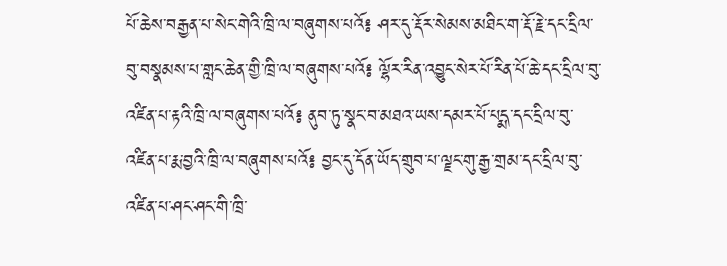པོ་ཆེས་བརྒྱན་པ་སེང་གེའི་ཁྲི་ལ་བཞུགས་པའོ༔ ཤར་དུ་རྡོར་སེམས་མཐིང་ག་རྡོ་རྗེ་དང་དྲིལ་བུ་བསྣམས་པ་གླང་ཆེན་གྱི་ཁྲི་ལ་བཞུགས་པའོ༔ ལྷོར་རིན་འབྱུང་སེར་པོ་རིན་པོ་ཆེ་དང་དྲིལ་བུ་འཛིན་པ་རྟའི་ཁྲི་ལ་བཞུགས་པའོ༔ ནུབ་ཏུ་སྣང་བ་མཐའ་ཡས་དམར་པོ་པདྨ་དང་དྲིལ་བུ་འཛིན་པ་རྨ་བྱའི་ཁྲི་ལ་བཞུགས་པའོ༔ བྱང་དུ་དོན་ཡོད་གྲུབ་པ་ལྗང་གུ་རྒྱ་གྲམ་དང་དྲིལ་བུ་འཛིན་པ་ཤང་ཤང་གི་ཁྲི་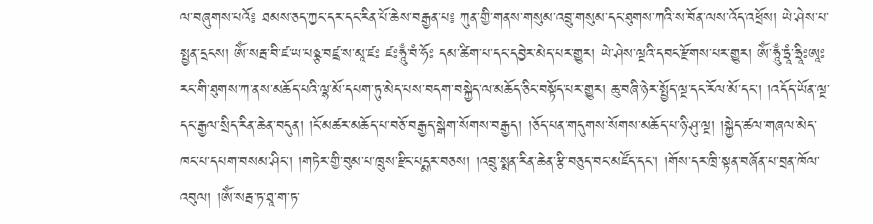ལ་བཞུགས་པའོ༔ ཐམས་ཅད་ཀྱང་དར་དང་རིན་པོ་ཆེས་བརྒྱན་པ༔ ཀུན་གྱི་གནས་གསུམ་འབྲུ་གསུམ་དང་ཐུགས་ཀའི་ས་བོན་ལས་འོད་འཕྲོས། ཡེ་ཤེས་པ་སྤྱན་དྲངས། ཨོཾ་སརྦ་བི་ཛ་ཡ་པཉྩ་བཛྲ་ས་མཱ་ཛཿ ཛཿཧཱུྃ་བཾ་ཧོཿ དམ་ཚིག་པ་དང་དབྱེར་མེད་པར་གྱུར། ཡེ་ཤེས་ལྔའི་དབང་རྫོགས་པར་གྱུར། ཨོཾ་ཧཱུྃ་ཏྲཱཾ་ཧྲཱིཿཨཱཿ རང་གི་ཐུགས་ཀ་ནས་མཆོད་པའི་ལྷ་མོ་དཔག་ཏུ་མེད་པས་བདག་བསྐྱེད་ལ་མཆོད་ཅིང་བསྟོད་པར་གྱུར། ཆུ་བཞི་ཉེར་སྤྱོད་ལྔ་དང་རོལ་མོ་དང་། །འདོད་ཡོན་ལྔ་དང་རྒྱལ་སྲིད་རིན་ཆེན་བདུན། །ངོ་མཚར་མཆོད་པ་བཅོ་བརྒྱད་སྒེག་སོགས་བརྒྱད། །ཅོད་པན་གདུགས་སོགས་མཆོད་པ་ཉི་ཤུ་ལྔ། །སྐྱེད་ཚལ་གཞལ་མེད་ཁང་པ་དཔག་བསམ་ཤིང་། །གཏེར་གྱི་བུམ་པ་ཁྲུས་རྫིང་པདྨར་བཅས། །འབྲུ་སྨན་རིན་ཆེན་རྩི་བཅུད་བང་མཛོད་དང་། །གོས་དར་ཁྲི་སྟན་བཞོན་པ་བྲན་ཁོལ་འབུལ། །ཨོཾ་སརྦ་ཏ་ཐཱ་ག་ཏ་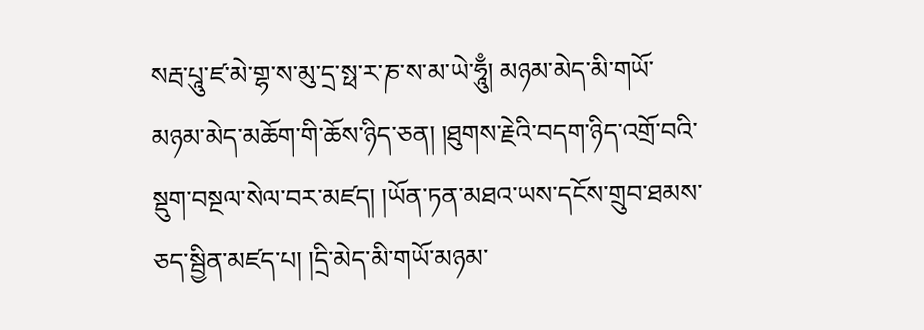སརྦ་པཱུ་ཛ་མེ་གྷ་ས་མུ་དྲ་སྥ་ར་ཎ་ས་མ་ཡེ་ཧཱུྃ། མཉམ་མེད་མི་གཡོ་མཉམ་མེད་མཆོག་གི་ཆོས་ཉིད་ཅན། །ཐུགས་རྗེའི་བདག་ཉིད་འགྲོ་བའི་སྡུག་བསྔལ་སེལ་བར་མཛད། །ཡོན་ཏན་མཐའ་ཡས་དངོས་གྲུབ་ཐམས་ཅད་སྦྱིན་མཛད་པ། །དྲི་མེད་མི་གཡོ་མཉམ་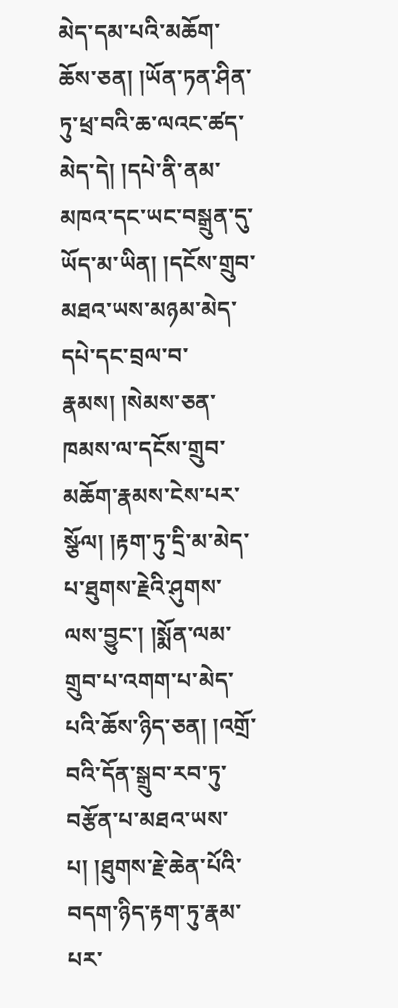མེད་དམ་པའི་མཆོག་ཆོས་ཅན། །ཡོན་ཏན་ཤིན་ཏུ་ཕྲ་བའི་ཆ་ལའང་ཚད་མེད་དེ། །དཔེ་ནི་ནམ་མཁའ་དང་ཡང་བསྒྲུན་དུ་ཡོད་མ་ཡིན། །དངོས་གྲུབ་མཐའ་ཡས་མཉམ་མེད་དཔེ་དང་བྲལ་བ་རྣམས། །སེམས་ཅན་ཁམས་ལ་དངོས་གྲུབ་མཆོག་རྣམས་ངེས་པར་སྩོལ། །རྟག་ཏུ་དྲི་མ་མེད་པ་ཐུགས་རྗེའི་ཤུགས་ལས་བྱུང་། །སྨོན་ལམ་གྲུབ་པ་འགག་པ་མེད་པའི་ཆོས་ཉིད་ཅན། །འགྲོ་བའི་དོན་སྒྲུབ་རབ་ཏུ་བརྩོན་པ་མཐའ་ཡས་པ། །ཐུགས་རྗེ་ཆེན་པོའི་བདག་ཉིད་རྟག་ཏུ་རྣམ་པར་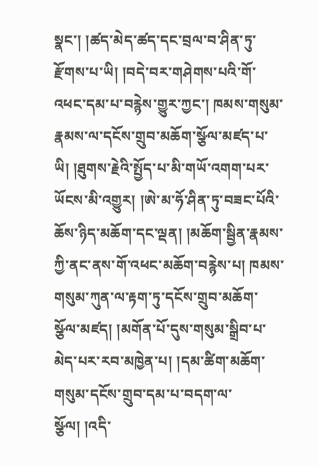སྣང་། །ཚད་མེད་ཚད་དང་བྲལ་བ་ཤིན་ཏུ་རྫོགས་པ་ཡི། །བདེ་བར་གཤེགས་པའི་གོ་འཕང་དམ་པ་བརྙེས་གྱུར་ཀྱང་། ཁམས་གསུམ་རྣམས་ལ་དངོས་གྲུབ་མཆོག་སྩོལ་མཛད་པ་ཡི། །ཐུགས་རྗེའི་སྤྱོད་པ་མི་གཡོ་འགག་པར་ཡོངས་མི་འགྱུར། །ཨེ་མ་ཧོ་ཤིན་ཏུ་བཟང་པོའི་ཆོས་ཉིད་མཆོག་དང་ལྡན། །མཆོག་སྦྱིན་རྣམས་ཀྱི་ནང་ནས་གོ་འཕང་མཆོག་བརྙེས་པ། ཁམས་གསུམ་ཀུན་ལ་རྟག་ཏུ་དངོས་གྲུབ་མཆོག་སྩོལ་མཛད། །མགོན་པོ་དུས་གསུམ་སྒྲིབ་པ་མེད་པར་རབ་མཁྱེན་པ། །དམ་ཚིག་མཆོག་གསུམ་དངོས་གྲུབ་དམ་པ་བདག་ལ་སྩོལ། །འདི་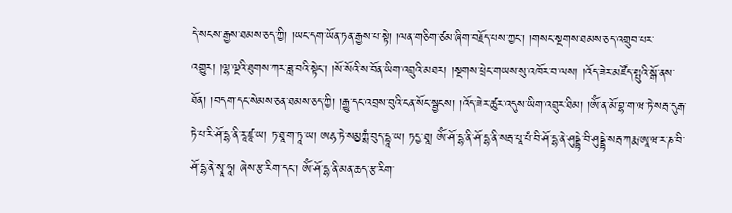དེ་སངས་རྒྱས་ཐམས་ཅད་ཀྱི། །ཡང་དག་ཡོན་ཏན་རྒྱས་པ་སྟེ། །ལན་གཅིག་ཙམ་ཞིག་བརྗོད་པས་ཀྱང་། །གསང་སྔགས་ཐམས་ཅད་འགྲུབ་པར་འགྱུར། །ལྷ་ལྔའི་ཐུགས་ཀར་ཟླ་བའི་སྟེང་། །སོ་སོའི་ས་བོན་ཡིག་འབྲུའི་མཐར། །སྔགས་ཕྲེང་གཡས་སུ་འཁོར་བ་ལས། །འོད་ཟེར་མཛོད་སྤུའི་སྒོ་ནས་ཐོན། །བདག་དང་སེམས་ཅན་ཐམས་ཅད་ཀྱི། །རྒྱུ་དང་འབྲས་བུའི་ངན་སོང་སྦྱངས། །འོད་ཟེར་ཚུར་འདུས་ཡིག་འབྲུར་ཐིམ། །ཨོཾ་ན་མོ་བྷ་ག་ཝ་ཏེ་སརྦ་དུརྒ་ཏེ་པ་རི་ཤོ་དྷ་ནི་རཱ་ཛཱ་ཡ། ཏ་ཐཱ་ག་ཏཱ་ཡ། ཨརྷ་ཏེ་སམྱཀྶཾ་བུད་དྷཱ་ཡ། ཏདྱ་ཐཱ། ཨོཾ་ཤོ་དྷ་ནི་ཤོ་དྷ་ནི་སརྦ་པཱ་པཾ་བི་ཤོ་དྷ་ནེ་ཤུདྡྷེ་བི་ཤུདྡྷེ་སརྦ་ཀརྨ་ཨཱ་ཝ་ར་ཎ་བི་ཤོ་དྷ་ནེ་སྭཱ་ཧཱ། ཞེས་རྩ་རིག་དང་། ཨོཾ་ཤོ་དྷ་ནི་མན་ཆད་རྩ་རིག་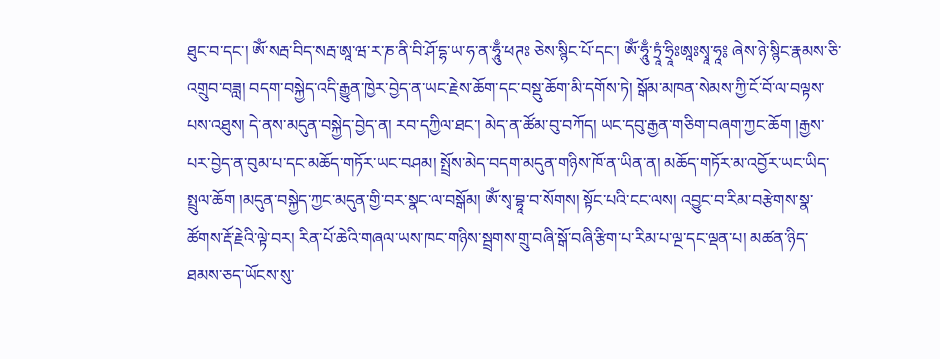ཐུང་བ་དང་། ཨོཾ་སརྦ་བིད་སརྦ་ཨཱ་ཝ་ར་ཎ་ནི་བི་ཤོ་དྷ་ཡ་ཧ་ན་ཧཱུྃ་ཕཊཿ ཅེས་སྙིང་པོ་དང་། ཨོཾ་ཧཱུྃ་ཏྲཱཾ་ཧྲཱིཿཨཱཿསྭཱ་ཧཱ༔ ཞེས་ཉེ་སྙིང་རྣམས་ཅི་འགྲུབ་བཟླ། བདག་བསྐྱེད་འདི་རྒྱུན་ཁྱེར་བྱེད་ན་ཡང་རྗེས་ཆོག་དང་བསྡུ་ཆོག་མི་དགོས་ཏེ། སྒོམ་མཁན་སེམས་ཀྱི་ངོ་བོ་ལ་བལྟས་པས་འཐུས། དེ་ནས་མདུན་བསྐྱེད་བྱེད་ན། རབ་དཀྱིལ་ཐང་། མེད་ན་ཚོམ་བུ་བཀོད། ཡང་དབུ་རྒྱན་གཅིག་བཞག་ཀྱང་ཆོག །རྒྱས་པར་བྱེད་ན་བུམ་པ་དང་མཆོད་གཏོར་ཡང་བཤམ། སྤྲོས་མེད་བདག་མདུན་གཉིས་ཁོ་ན་ཡིན་ན། མཆོད་གཏོར་མ་འབྱོར་ཡང་ཡིད་སྤྲུལ་ཆོག །མདུན་བསྐྱེད་ཀྱང་མདུན་གྱི་བར་སྣང་ལ་བསྒོམ། ཨོཾ་སྭ་བྷཱ་བ་སོགས། སྟོང་པའི་ངང་ལས། འབྱུང་བ་རིམ་བརྩེགས་སྣ་ཚོགས་རྡོ་རྗེའི་ལྟེ་བར། རིན་པོ་ཆེའི་གཞལ་ཡས་ཁང་གཉིས་སྦྲགས་གྲུ་བཞི་སྒོ་བཞི་རྩིག་པ་རིམ་པ་ལྔ་དང་ལྡན་པ། མཚན་ཉིད་ཐམས་ཅད་ཡོངས་སུ་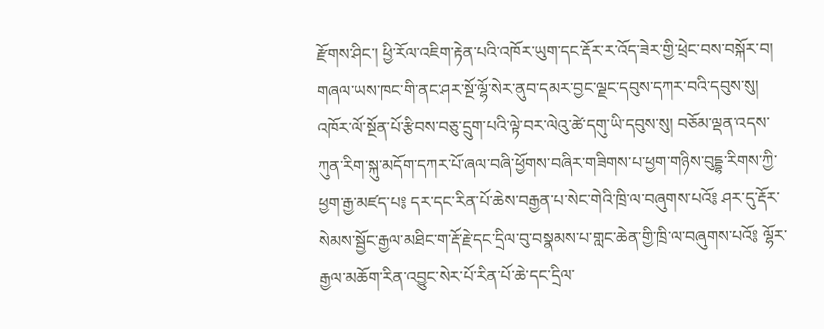རྫོགས་ཤིང་། ཕྱི་རོལ་འཇིག་རྟེན་པའི་འཁོར་ཡུག་དང་རྡོར་ར་འོད་ཟེར་གྱི་ཕྲེང་བས་བསྐོར་བ། གཞལ་ཡས་ཁང་གི་ནང་ཤར་སྔོ་ལྷོ་སེར་ནུབ་དམར་བྱང་ལྗང་དབུས་དཀར་བའི་དབུས་སུ། འཁོར་ལོ་སྔོན་པོ་རྩིབས་བཅུ་དྲུག་པའི་ལྟེ་བར་ལེའུ་ཚེ་དགུ་ཡི་དབུས་སུ། བཅོམ་ལྡན་འདས་ཀུན་རིག་སྐུ་མདོག་དཀར་པོ་ཞལ་བཞི་ཕྱོགས་བཞིར་གཟིགས་པ་ཕྱག་གཉིས་བུདྡྷ་རིགས་ཀྱི་ཕྱག་རྒྱ་མཛད་པ༔ དར་དང་རིན་པོ་ཆེས་བརྒྱན་པ་སེང་གེའི་ཁྲི་ལ་བཞུགས་པའོ༔ ཤར་དུ་རྡོར་སེམས་སྦྱོང་རྒྱལ་མཐིང་ག་རྡོ་རྗེ་དང་དྲིལ་བུ་བསྣམས་པ་གླང་ཆེན་གྱི་ཁྲི་ལ་བཞུགས་པའོ༔ ལྷོར་རྒྱལ་མཆོག་རིན་འབྱུང་སེར་པོ་རིན་པོ་ཆེ་དང་དྲིལ་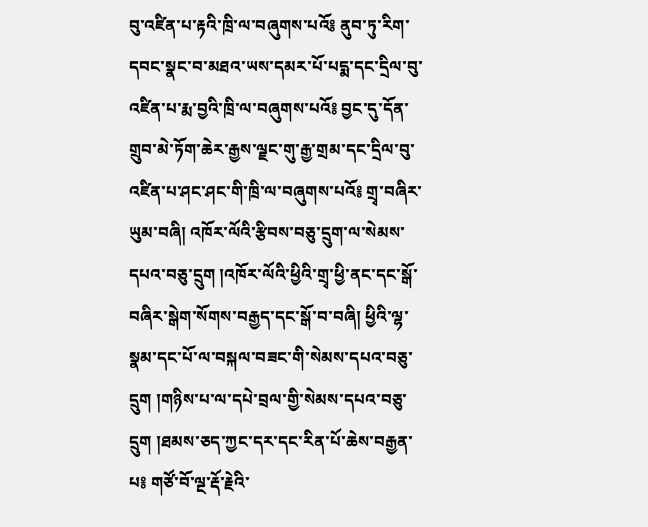བུ་འཛིན་པ་རྟའི་ཁྲི་ལ་བཞུགས་པའོ༔ ནུབ་ཏུ་རིག་དབང་སྣང་བ་མཐའ་ཡས་དམར་པོ་པདྨ་དང་དྲིལ་བུ་འཛིན་པ་རྨ་བྱའི་ཁྲི་ལ་བཞུགས་པའོ༔ བྱང་དུ་དོན་གྲུབ་མེ་ཏོག་ཆེར་རྒྱས་ལྗང་གུ་རྒྱ་གྲམ་དང་དྲིལ་བུ་འཛིན་པ་ཤང་ཤང་གི་ཁྲི་ལ་བཞུགས་པའོ༔ གྲྭ་བཞིར་ཡུམ་བཞི། འཁོར་ལོའི་རྩིབས་བཅུ་དྲུག་ལ་སེམས་དཔའ་བཅུ་དྲུག །འཁོར་ལོའི་ཕྱིའི་གྲྭ་ཕྱི་ནང་དང་སྒོ་བཞིར་སྒེག་སོགས་བརྒྱད་དང་སྒོ་བ་བཞི། ཕྱིའི་ལྷ་སྣམ་དང་པོ་ལ་བསྐལ་བཟང་གི་སེམས་དཔའ་བཅུ་དྲུག །གཉིས་པ་ལ་དཔེ་བྲལ་གྱི་སེམས་དཔའ་བཅུ་དྲུག །ཐམས་ཅད་ཀྱང་དར་དང་རིན་པོ་ཆེས་བརྒྱན་པ༔ གཙོ་བོ་ལྔ་རྡོ་རྗེའི་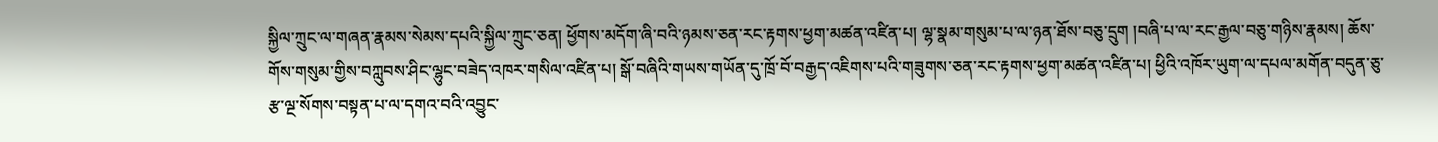སྐྱིལ་ཀྲུང་ལ་གཞན་རྣམས་སེམས་དཔའི་སྐྱིལ་ཀྲུང་ཅན། ཕྱོགས་མདོག་ཞི་བའི་ཉམས་ཅན་རང་རྟགས་ཕྱག་མཚན་འཛིན་པ། ལྷ་སྣམ་གསུམ་པ་ལ་ཉན་ཐོས་བཅུ་དྲུག །བཞི་པ་ལ་རང་རྒྱལ་བཅུ་གཉིས་རྣམས། ཆོས་གོས་གསུམ་གྱིས་བཀླུབས་ཤིང་ལྷུང་བཟེད་འཁར་གསིལ་འཛིན་པ། སྒོ་བཞིའི་གཡས་གཡོན་དུ་ཁྲོ་བོ་བརྒྱད་འཇིགས་པའི་གཟུགས་ཅན་རང་རྟགས་ཕྱག་མཚན་འཛིན་པ། ཕྱིའི་འཁོར་ཡུག་ལ་དཔལ་མགོན་བདུན་ཅུ་རྩ་ལྔ་སོགས་བསྟན་པ་ལ་དགའ་བའི་འབྱུང་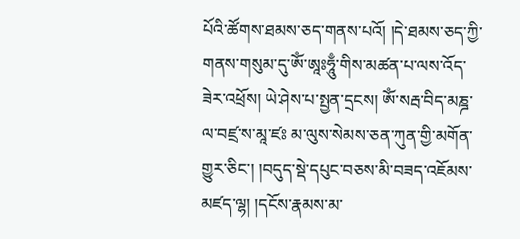པོའི་ཚོགས་ཐམས་ཅད་གནས་པའོ། །དེ་ཐམས་ཅད་ཀྱི་གནས་གསུམ་དུ་ཨོཾ་ཨཱཿཧཱུྃ་གིས་མཚན་པ་ལས་འོད་ཟེར་འཕྲོས། ཡེ་ཤེས་པ་སྤྱན་དྲངས། ཨོཾ་སརྦ་བིད་མཎྜ་ལ་བཛྲ་ས་མཱ་ཛཿ མ་ལུས་སེམས་ཅན་ཀུན་གྱི་མགོན་གྱུར་ཅིང་། །བདུད་སྡེ་དཔུང་བཅས་མི་བཟད་འཇོམས་མཛད་ལྷ། །དངོས་རྣམས་མ་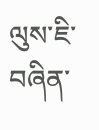ལུས་ཇི་བཞིན་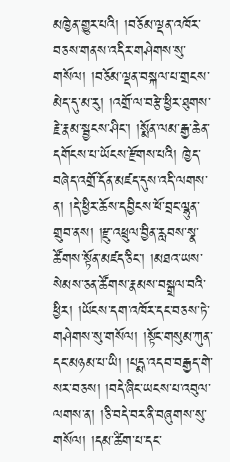མཁྱེན་གྱུར་པའི། །བཅོམ་ལྡན་འཁོར་བཅས་གནས་འདིར་གཤེགས་སུ་གསོལ། །བཅོམ་ལྡན་བསྐལ་པ་གྲངས་མེད་དུ་མ་རུ། །འགྲོ་ལ་བརྩེ་ཕྱིར་ཐུགས་རྗེ་རྣམ་སྦྱངས་ཤིང་། །སྨོན་ལམ་རྒྱ་ཆེན་དགོངས་པ་ཡོངས་རྫོགས་པའི། ཁྱེད་བཞེད་འགྲོ་དོན་མཛད་དུས་འདི་ལགས་ན། །དེ་ཕྱིར་ཆོས་དབྱིངས་ཕོ་བྲང་ལྷུན་གྲུབ་ནས། །རྫུ་འཕྲུལ་བྱིན་རླབས་སྣ་ཚོགས་སྟོན་མཛད་ཅིང་། །མཐའ་ཡས་སེམས་ཅན་ཚོགས་རྣམས་བསྒྲལ་བའི་ཕྱིར། །ཡོངས་དག་འཁོར་དང་བཅས་ཏེ་གཤེགས་སུ་གསོལ། །སྟོང་གསུམ་ཀུན་དང་མཉམ་པ་ཡི། །པདྨ་འདབ་བརྒྱད་གེ་སར་བཅས། །བདེ་ཞིང་ཡངས་པ་འབུལ་ལགས་ན། །ཅི་བདེ་བར་ནི་བཞུགས་སུ་གསོལ། །དམ་ཚིག་པ་དང་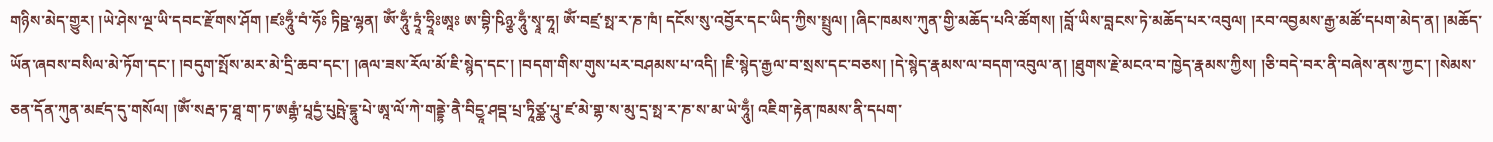གཉིས་མེད་གྱུར། །ཡེ་ཤེས་ལྔ་ཡི་དབང་རྫོགས་ཤོག །ཛཿཧཱུྃ་བཾ་ཧོཿ ཏིཥྛ་ལྷན། ཨོཾ་ཧཱུྃ་ཏྲཱཾ་ཧྲཱིཿཨཱཿ ཨ་བྷི་ཥིཉྩ་ཧཱུྃ་སྭཱ་ཧཱ། ཨོཾ་བཛྲ་སྥ་ར་ཎ་ཁཾ། དངོས་སུ་འབྱོར་དང་ཡིད་ཀྱིས་སྤྲུལ། །ཞིང་ཁམས་ཀུན་གྱི་མཆོད་པའི་ཚོགས། །བློ་ཡིས་བླངས་ཏེ་མཆོད་པར་འབུལ། །རབ་འབྱམས་རྒྱ་མཚོ་དཔག་མེད་ན། །མཆོད་ཡོན་ཞབས་བསིལ་མེ་ཏོག་དང་། །བདུག་སྤོས་མར་མེ་དྲི་ཆབ་དང་། །ཞལ་ཟས་རོལ་མོ་ཇི་སྙེད་དང་། །བདག་གིས་གུས་པར་བཤམས་པ་འདི། །ཇི་སྙེད་རྒྱལ་བ་སྲས་དང་བཅས། །དེ་སྙེད་རྣམས་ལ་བདག་འབུལ་ན། །ཐུགས་རྗེ་མངའ་བ་ཁྱེད་རྣམས་ཀྱིས། །ཅི་བདེ་བར་ནི་བཞེས་ནས་ཀྱང་། །སེམས་ཅན་དོན་ཀུན་མཛད་དུ་གསོལ། །ཨོཾ་སརྦ་ཏ་ཐཱ་ག་ཏ་ཨརྒྷཾ་པཱདྱཾ་པུཥྤེ་དྷཱུ་པེ་ཨཱ་ལོ་ཀེ་གནྡྷེ་ནཻ་བིདྱཱ་ཤབྡ་པྲ་ཏཱིཙྪ་པཱུ་ཛ་མེ་གྷ་ས་མུ་དྲ་སྥ་ར་ཎ་ས་མ་ཡེ་ཧཱུྃ། འཇིག་རྟེན་ཁམས་ནི་དཔག་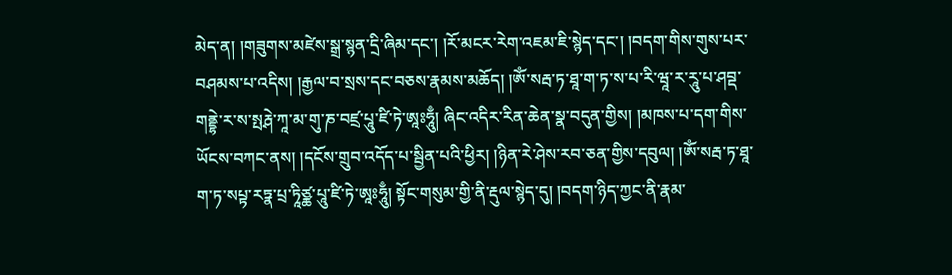མེད་ན། །གཟུགས་མཛེས་སྒྲ་སྙན་དྲི་ཞིམ་དང་། །རོ་མངར་རེག་འཇམ་ཇི་སྙེད་དང་། །བདག་གིས་གུས་པར་བཤམས་པ་འདིས། །རྒྱལ་བ་སྲས་དང་བཅས་རྣམས་མཆོད། །ཨོཾ་སརྦ་ཏ་ཐཱ་ག་ཏ་ས་པ་རི་ཝཱ་ར་རཱུ་པ་ཤབྡ་གནྡྷེ་ར་ས་སྤརྴེ་ཀཱ་མ་གུ་ཎ་བཛྲ་པཱུ་ཛི་ཏེ་ཨཱཿཧཱུྃ། ཞིང་འདིར་རིན་ཆེན་སྣ་བདུན་གྱིས། །མཁས་པ་དག་གིས་ཡོངས་བཀང་ནས། །དངོས་གྲུབ་འདོད་པ་སྦྱིན་པའི་ཕྱིར། །ཉིན་རེ་ཤེས་རབ་ཅན་གྱིས་དབུལ། །ཨོཾ་སརྦ་ཏ་ཐཱ་ག་ཏ་སཔྟ་རཏྣ་པྲ་ཏཱིཙྪ་པཱུ་ཛི་ཏེ་ཨཱཿཧཱུྃ། སྟོང་གསུམ་གྱི་ནི་རྡུལ་སྙེད་དུ། །བདག་ཉིད་ཀྱང་ནི་རྣམ་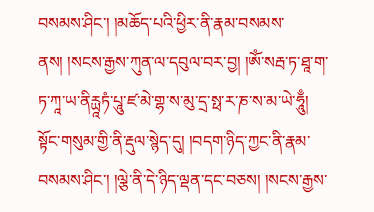བསམས་ཤིང་། །མཆོད་པའི་ཕྱིར་ནི་རྣམ་བསམས་ནས། །སངས་རྒྱས་ཀུན་ལ་དབུལ་བར་བྱ། །ཨོཾ་སརྦ་ཏ་ཐཱ་ག་ཏ་ཀཱ་ཡ་ནིརྻཱཏཾ་པཱུ་ཛ་མེ་གྷ་ས་མུ་དྲ་སྥ་ར་ཎ་ས་མ་ཡེ་ཧཱུྃ། སྟོང་གསུམ་གྱི་ནི་རྡུལ་སྙེད་དུ། །བདག་ཉིད་ཀྱང་ནི་རྣམ་བསམས་ཤིང་། །ལྕེ་ནི་དེ་ཉིད་ལྡན་དང་བཅས། །སངས་རྒྱས་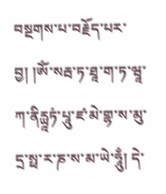བསྔགས་པ་བརྗོད་པར་བྱ། །ཨོཾ་སརྦ་ཏ་ཐཱ་ག་ཏ་ཝཱ་ཀ་ནིརྻཱཏཾ་པཱུ་ཛ་མེ་གྷ་ས་མུ་དྲ་སྥ་ར་ཎ་ས་མ་ཡེ་ཧཱུྃ། དེ་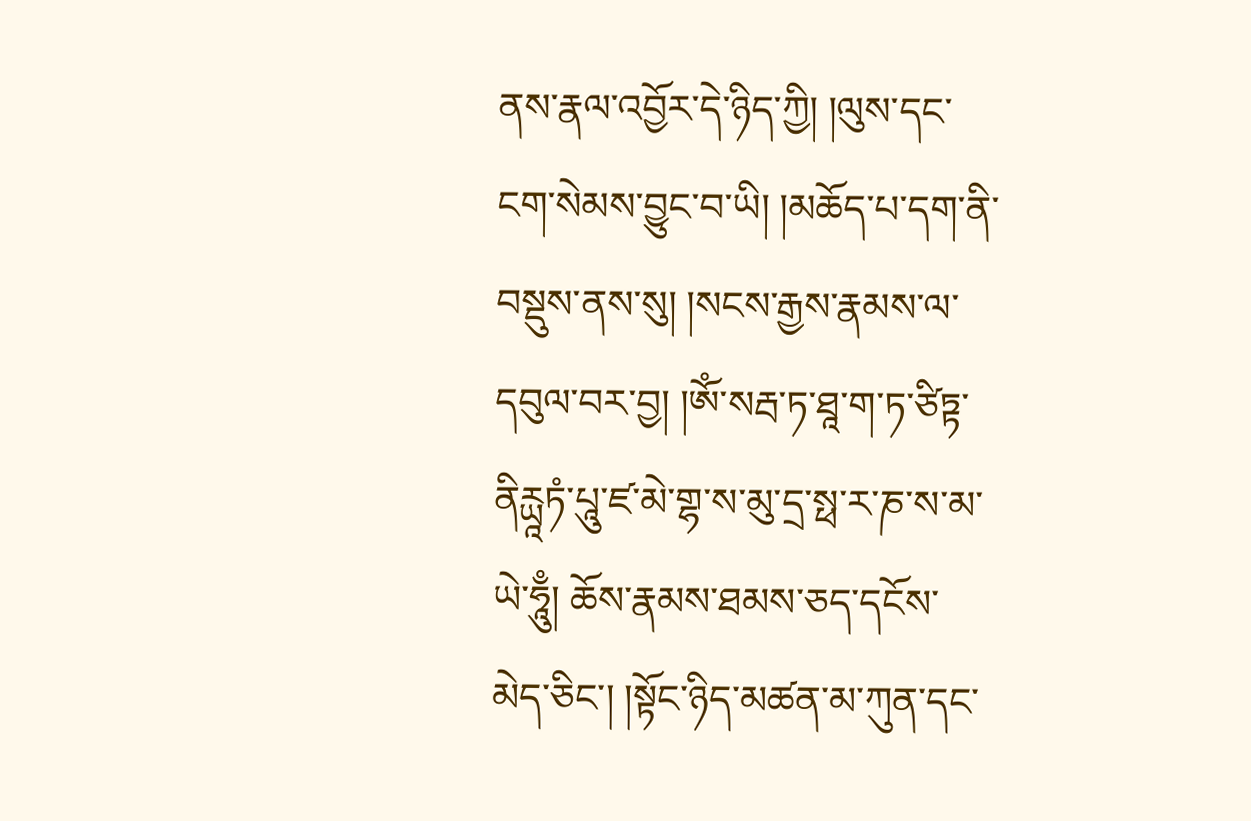ནས་རྣལ་འབྱོར་དེ་ཉིད་ཀྱི། །ལུས་དང་ངག་སེམས་བྱུང་བ་ཡི། །མཆོད་པ་དག་ནི་བསྡུས་ནས་སུ། །སངས་རྒྱས་རྣམས་ལ་དབུལ་བར་བྱ། །ཨོཾ་སརྦ་ཏ་ཐཱ་ག་ཏ་ཙིཏྟ་ནིརྻཱཏཾ་པཱུ་ཛ་མེ་གྷ་ས་མུ་དྲ་སྥ་ར་ཎ་ས་མ་ཡེ་ཧཱུྃ། ཆོས་རྣམས་ཐམས་ཅད་དངོས་མེད་ཅིང་། །སྟོང་ཉིད་མཚན་མ་ཀུན་དང་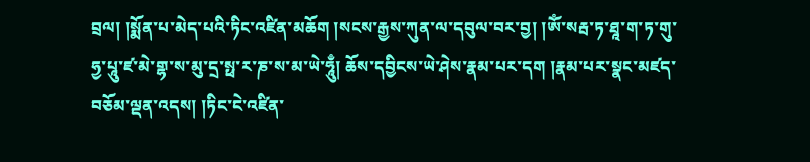བྲལ། །སྨོན་པ་མེད་པའི་ཏིང་འཛིན་མཆོག །སངས་རྒྱས་ཀུན་ལ་དབུལ་བར་བྱ། །ཨོཾ་སརྦ་ཏ་ཐཱ་ག་ཏ་གུ་ཧྱ་པཱུ་ཛ་མེ་གྷ་ས་མུ་དྲ་སྥ་ར་ཎ་ས་མ་ཡེ་ཧཱུྃ། ཆོས་དབྱིངས་ཡེ་ཤེས་རྣམ་པར་དག །རྣམ་པར་སྣང་མཛད་བཅོམ་ལྡན་འདས། །ཏིང་ངེ་འཛིན་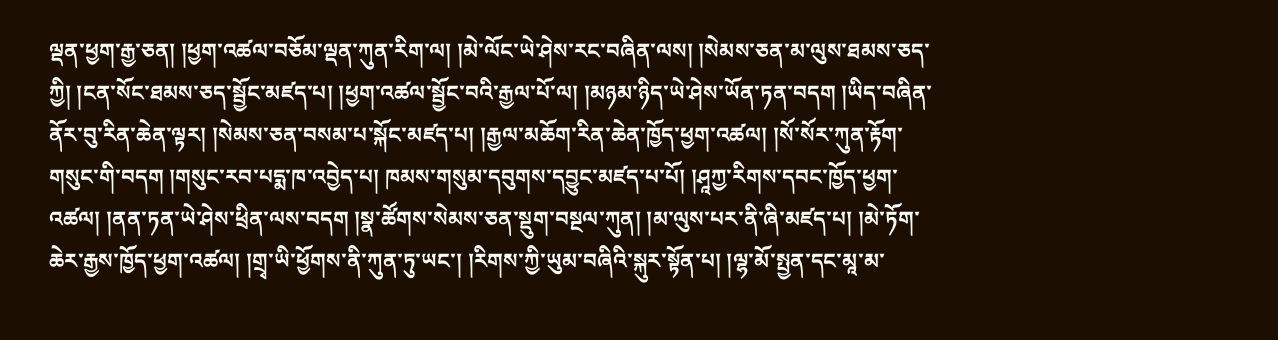ལྡན་ཕྱག་རྒྱ་ཅན། །ཕྱག་འཚལ་བཅོམ་ལྡན་ཀུན་རིག་ལ། །མེ་ལོང་ཡེ་ཤེས་རང་བཞིན་ལས། །སེམས་ཅན་མ་ལུས་ཐམས་ཅད་ཀྱི། །ངན་སོང་ཐམས་ཅད་སྦྱོང་མཛད་པ། །ཕྱག་འཚལ་སྦྱོང་བའི་རྒྱལ་པོ་ལ། །མཉམ་ཉིད་ཡེ་ཤེས་ཡོན་ཏན་བདག །ཡིད་བཞིན་ནོར་བུ་རིན་ཆེན་ལྟར། །སེམས་ཅན་བསམ་པ་སྐོང་མཛད་པ། །རྒྱལ་མཆོག་རིན་ཆེན་ཁྱོད་ཕྱག་འཚལ། །སོ་སོར་ཀུན་རྟོག་གསུང་གི་བདག །གསུང་རབ་པདྨ་ཁ་འབྱེད་པ། ཁམས་གསུམ་དབུགས་དབྱུང་མཛད་པ་པོ། །ཤཱཀྱ་རིགས་དབང་ཁྱོད་ཕྱག་འཚལ། །ནན་ཏན་ཡེ་ཤེས་ཕྲིན་ལས་བདག །སྣ་ཚོགས་སེམས་ཅན་སྡུག་བསྔལ་ཀུན། །མ་ལུས་པར་ནི་ཞི་མཛད་པ། །མེ་ཏོག་ཆེར་རྒྱས་ཁྱོད་ཕྱག་འཚལ། །གྲྭ་ཡི་ཕྱོགས་ནི་ཀུན་ཏུ་ཡང་། །རིགས་ཀྱི་ཡུམ་བཞིའི་སྐུར་སྟོན་པ། །ལྷ་མོ་སྤྱན་དང་མཱ་མ་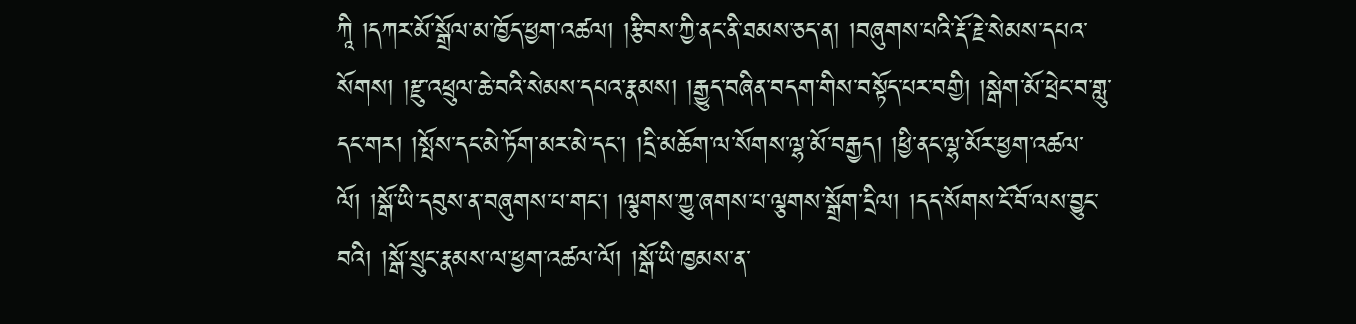ཀཱི །དཀར་མོ་སྒྲོལ་མ་ཁྱོད་ཕྱག་འཚལ། །རྩིབས་ཀྱི་ནང་ནི་ཐམས་ཅད་ན། །བཞུགས་པའི་རྡོ་རྗེ་སེམས་དཔའ་སོགས། །རྫུ་འཕྲུལ་ཆེ་བའི་སེམས་དཔའ་རྣམས། །རྒྱུད་བཞིན་བདག་གིས་བསྟོད་པར་བགྱི། །སྒེག་མོ་ཕྲེང་བ་གླུ་དང་གར། །སྤོས་དང་མེ་ཏོག་མར་མེ་དང་། །དྲི་མཆོག་ལ་སོགས་ལྷ་མོ་བརྒྱད། །ཕྱི་ནང་ལྷ་མོར་ཕྱག་འཚལ་ལོ། །སྒོ་ཡི་དབུས་ན་བཞུགས་པ་གང་། །ལྕགས་ཀྱུ་ཞགས་པ་ལྕགས་སྒྲོག་དྲིལ། །དད་སོགས་ངོ་བོ་ལས་བྱུང་བའི། །སྒོ་སྲུང་རྣམས་ལ་ཕྱག་འཚལ་ལོ། །སྒོ་ཡི་ཁྱམས་ན་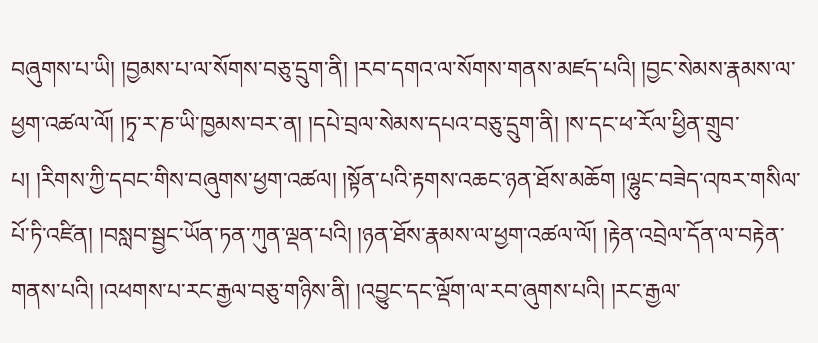བཞུགས་པ་ཡི། །བྱམས་པ་ལ་སོགས་བཅུ་དྲུག་ནི། །རབ་དགའ་ལ་སོགས་གནས་མཛད་པའི། །བྱང་སེམས་རྣམས་ལ་ཕྱག་འཚལ་ལོ། །ཏྭ་ར་ཎ་ཡི་ཁྱམས་བར་ན། །དཔེ་བྲལ་སེམས་དཔའ་བཅུ་དྲུག་ནི། །ས་དང་ཕ་རོལ་ཕྱིན་གྲུབ་པ། །རིགས་ཀྱི་དབང་གིས་བཞུགས་ཕྱག་འཚལ། །སྟོན་པའི་རྟགས་འཆང་ཉན་ཐོས་མཆོག །ལྷུང་བཟེད་འཁར་གསིལ་པོ་ཏི་འཛིན། །བསླབ་སྦྱང་ཡོན་ཏན་ཀུན་ལྡན་པའི། །ཉན་ཐོས་རྣམས་ལ་ཕྱག་འཚལ་ལོ། །རྟེན་འབྲེལ་དོན་ལ་བརྟེན་གནས་པའི། །འཕགས་པ་རང་རྒྱལ་བཅུ་གཉིས་ནི། །འབྱུང་དང་ལྡོག་ལ་རབ་ཞུགས་པའི། །རང་རྒྱལ་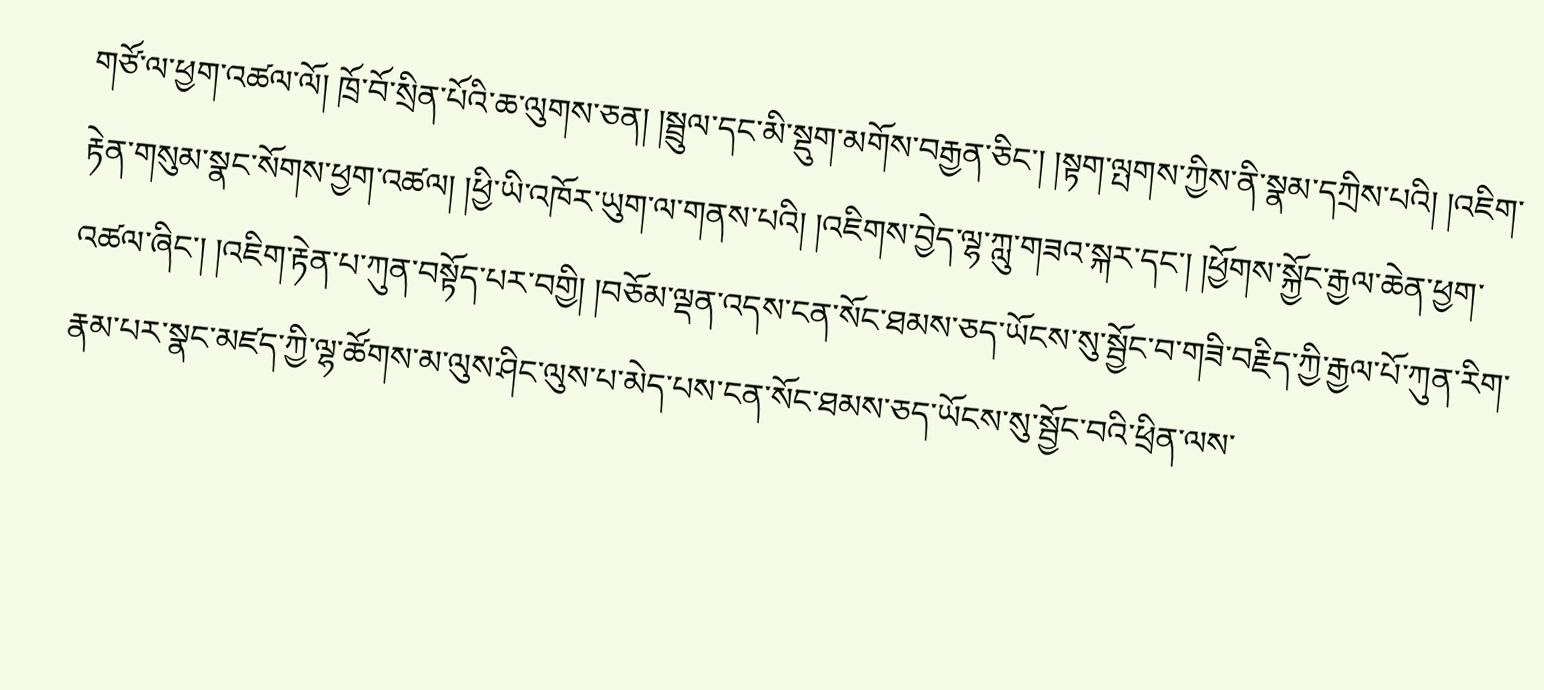གཙོ་ལ་ཕྱག་འཚལ་ལོ། ཁྲོ་བོ་སྲིན་པོའི་ཆ་ལུགས་ཅན། །སྦྲུལ་དང་མི་སྡུག་མགོས་བརྒྱན་ཅིང་། །སྟག་ལྤགས་ཀྱིས་ནི་སྣམ་དཀྲིས་པའི། །འཇིག་རྟེན་གསུམ་སྣང་སོགས་ཕྱག་འཚལ། །ཕྱི་ཡི་འཁོར་ཡུག་ལ་གནས་པའི། །འཇིགས་བྱེད་ལྷ་ཀླུ་གཟའ་སྐར་དང་། །ཕྱོགས་སྐྱོང་རྒྱལ་ཆེན་ཕྱག་འཚལ་ཞིང་། །འཇིག་རྟེན་པ་ཀུན་བསྟོད་པར་བགྱི། །བཅོམ་ལྡན་འདས་ངན་སོང་ཐམས་ཅད་ཡོངས་སུ་སྦྱོང་བ་གཟི་བརྗིད་ཀྱི་རྒྱལ་པོ་ཀུན་རིག་རྣམ་པར་སྣང་མཛད་ཀྱི་ལྷ་ཚོགས་མ་ལུས་ཤིང་ལུས་པ་མེད་པས་ངན་སོང་ཐམས་ཅད་ཡོངས་སུ་སྦྱོང་བའི་ཕྲིན་ལས་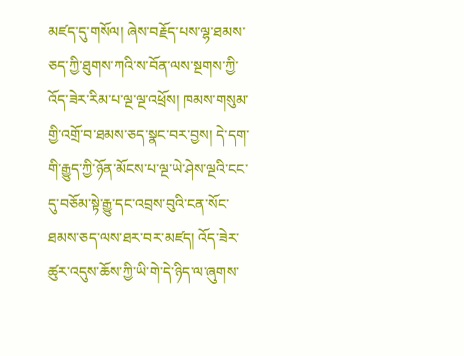མཛད་དུ་གསོལ། ཞེས་བརྗོད་པས་ལྷ་ཐམས་ཅད་ཀྱི་ཐུགས་ཀའི་ས་བོན་ལས་སྔགས་ཀྱི་འོད་ཟེར་རིམ་པ་ལྔ་ལྔ་འཕྲོས། ཁམས་གསུམ་གྱི་འགྲོ་བ་ཐམས་ཅད་སྣང་བར་བྱས། དེ་དག་གི་རྒྱུད་ཀྱི་ཉོན་མོངས་པ་ལྔ་ཡེ་ཤེས་ལྔའི་ངང་དུ་བཅོམ་སྟེ་རྒྱུ་དང་འབྲས་བུའི་ངན་སོང་ཐམས་ཅད་ལས་ཐར་བར་མཛད། འོད་ཟེར་ཚུར་འདུས་ཆོས་ཀྱི་ཡི་གེ་དེ་ཉིད་ལ་ཞུགས་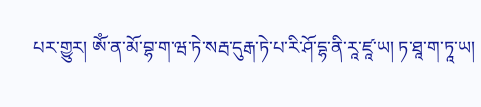པར་གྱུར། ཨོཾ་ན་མོ་བྷ་ག་ཝ་ཏེ་སརྦ་དུརྒ་ཏེ་པ་རི་ཤོ་དྷ་ནི་རཱ་ཛཱ་ཡ། ཏ་ཐཱ་ག་ཏཱ་ཡ།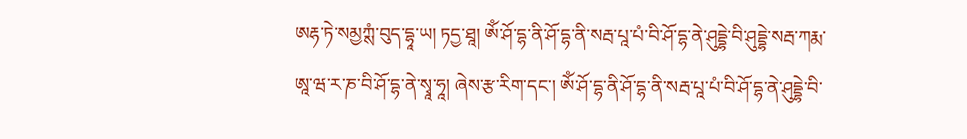ཨརྷ་ཏེ་སམྱཀྶཾ་བུད་དྷཱ་ཡ། ཏདྱ་ཐཱ། ཨོཾ་ཤོ་དྷ་ནི་ཤོ་དྷ་ནི་སརྦ་པཱ་པཾ་བི་ཤོ་དྷ་ནེ་ཤུདྡྷེ་བི་ཤུདྡྷེ་སརྦ་ཀརྨ་ཨཱ་ཝ་ར་ཎ་བི་ཤོ་དྷ་ནེ་སྭཱ་ཧཱ། ཞེས་རྩ་རིག་དང་། ཨོཾ་ཤོ་དྷ་ནི་ཤོ་དྷ་ནི་སརྦ་པཱ་པཾ་བི་ཤོ་དྷ་ནེ་ཤུདྡྷེ་བི་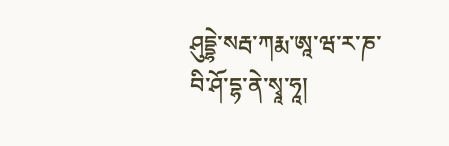ཤུདྡྷེ་སརྦ་ཀརྨ་ཨཱ་ཝ་ར་ཎ་བི་ཤོ་དྷ་ནེ་སྭཱ་ཧཱ།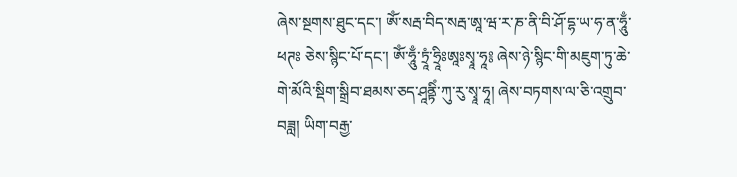ཞེས་སྔགས་ཐུང་དང་། ཨོཾ་སརྦ་བིད་སརྦ་ཨཱ་ཝ་ར་ཎ་ནི་བི་ཤོ་དྷ་ཡ་ཧ་ན་ཧཱུྃ་ཕཊཿ ཅེས་སྙིང་པོ་དང་། ཨོཾ་ཧཱུྃ་ཏྲཱཾ་ཧྲཱིཿཨཱཿསྭཱ་ཧཱ༔ ཞེས་ཉེ་སྙིང་གི་མཇུག་ཏུ་ཆེ་གེ་མོའི་སྡིག་སྒྲིབ་ཐམས་ཅད་ཤཱནྟིཾ་ཀུ་རུ་སྭཱ་ཧཱ། ཞེས་བཏགས་ལ་ཅི་འགྲུབ་བཟླ། ཡིག་བརྒྱ་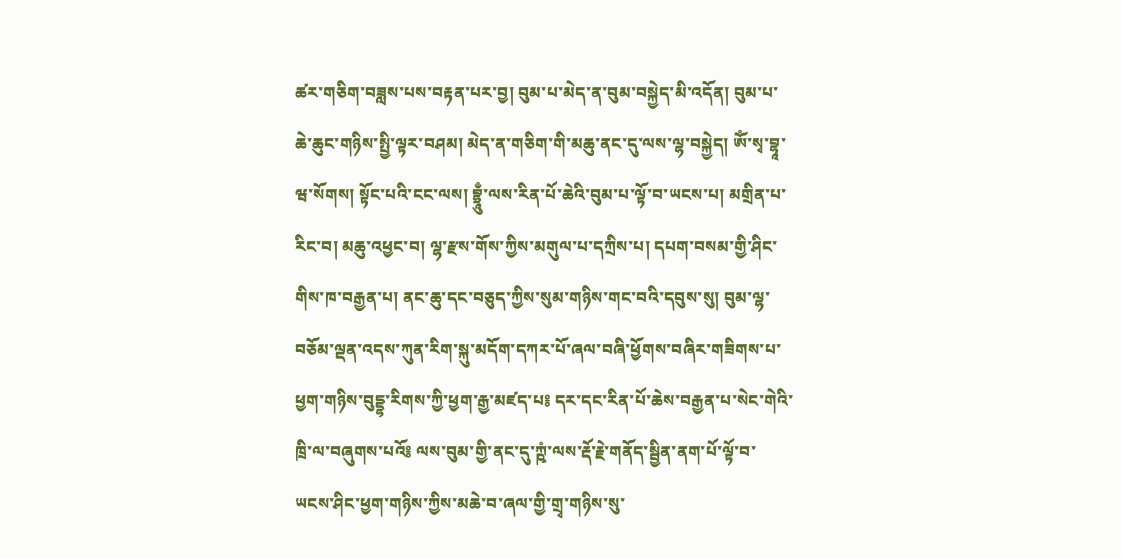ཚར་གཅིག་བཟླས་པས་བརྟན་པར་བྱ། བུམ་པ་མེད་ན་བུམ་བསྐྱེད་མི་འདོན། བུམ་པ་ཆེ་ཆུང་གཉིས་སྤྱི་ལྟར་བཤམ། མེད་ན་གཅིག་གི་མཆུ་ནང་དུ་ལས་ལྷ་བསྐྱེད། ཨོཾ་སྭ་བྷཱ་ཝ་སོགས། སྟོང་པའི་ངང་ལས། བྷྲཱུྃ་ལས་རིན་པོ་ཆེའི་བུམ་པ་ལྟོ་བ་ཡངས་པ། མགྲིན་པ་རིང་བ། མཆུ་འཕྱང་བ། ལྷ་རྫས་གོས་ཀྱིས་མགུལ་པ་དཀྲིས་པ། དཔག་བསམ་གྱི་ཤིང་གིས་ཁ་བརྒྱན་པ། ནང་ཆུ་དང་བཅུད་ཀྱིས་སུམ་གཉིས་གང་བའི་དབུས་སུ། བུམ་ལྷ་བཅོམ་ལྡན་འདས་ཀུན་རིག་སྐུ་མདོག་དཀར་པོ་ཞལ་བཞི་ཕྱོགས་བཞིར་གཟིགས་པ་ཕྱག་གཉིས་བུདྡྷ་རིགས་ཀྱི་ཕྱག་རྒྱ་མཛད་པ༔ དར་དང་རིན་པོ་ཆེས་བརྒྱན་པ་སེང་གེའི་ཁྲི་ལ་བཞུགས་པའོ༔ ལས་བུམ་གྱི་ནང་དུ་ཀྵཾ་ལས་རྡོ་རྗེ་གནོད་སྦྱིན་ནག་པོ་ལྟོ་བ་ཡངས་ཤིང་ཕྱག་གཉིས་ཀྱིས་མཆེ་བ་ཞལ་གྱི་གྲྭ་གཉིས་སུ་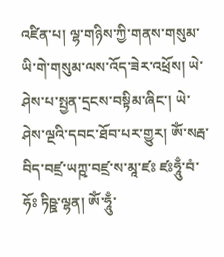འཛིན་པ། ལྷ་གཉིས་ཀྱི་གནས་གསུམ་ཡི་གེ་གསུམ་ལས་འོད་ཟེར་འཕྲོས། ཡེ་ཤེས་པ་སྤྱན་དྲངས་བསྟིམ་ཞིང་། ཡེ་ཤེས་ལྔའི་དབང་ཐོབ་པར་གྱུར། ཨོཾ་སརྦ་བིད་བཛྲ་ཡཀྵ་བཛྲ་ས་མཱ་ཛཿ ཛཿཧཱུྃ་བཾ་ཧོཿ ཏིཥྛ་ལྷན། ཨོཾ་ཧཱུྃ་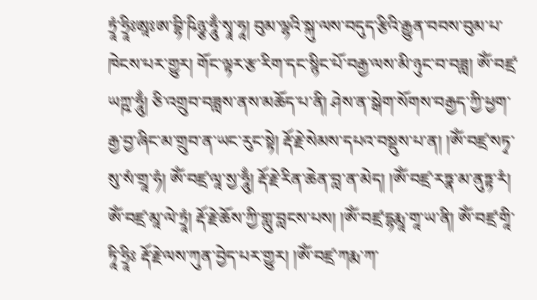ཏྲཱཾ་ཧྲཱིཿཨཱཿཨ་བྷི་ཥིཉྩ་ཧཱུྃ་སྭཱ་ཧཱ། བུམ་ལྷའི་སྐུ་ལས་བདུད་རྩིའི་རྒྱུན་བབས་བུམ་པ་ཁེངས་པར་གྱུར། གོང་ལྟར་རྩ་རིག་དང་སྙིང་པོ་བརྒྱ་ལས་མི་ཉུང་བ་བཟླ། ཨོཾ་བཛྲ་ཡཀྵ་ཧཱུྃ། ཅི་འགྲུབ་བཟླས་ནས་མཆོད་པ་ནི། ཤེས་ན་སྒེག་སོགས་བརྒྱད་ཀྱི་ཕྱག་རྒྱ་བྱ་ཞིང་མ་གྲུབ་ན་ཡང་རུང་སྟེ། རྡོ་རྗེ་སེམས་དཔའ་བསྡུས་པ་ན། །ཨོཾ་བཛྲ་སཏྭ་སུ་སཾ་གྲཱ་ཧཾ། ཨོཾ་བཛྲ་ལཱ་སྱ་ཧཱུྃ། རྡོ་རྗེ་རིན་ཆེན་བླ་ན་མེད། །ཨོཾ་བཛྲ་རཏྣ་མ་ནུཏྟ་རཾ། ཨོཾ་བཛྲ་མཱ་ལེ་ཏྲཱཾ། རྡོ་རྗེ་ཆོས་ཀྱི་གླུ་བླངས་པས། །ཨོཾ་བཛྲ་དྷརྨཱ་གཱ་ཡ་ནི། ཨོཾ་བཛྲ་གཱི་ཏཱི་ཧྲཱིཿ རྡོ་རྗེ་ལས་ཀུན་བྱེད་པར་གྱུར། །ཨོཾ་བཛྲ་ཀརྨ་ཀ་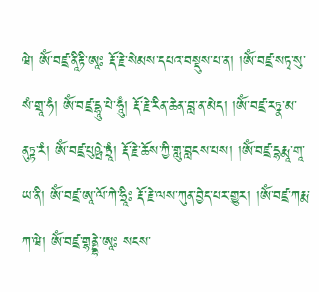ཝེ། ཨོཾ་བཛྲ་ནཱིརྟི་ཨཱཿ རྡོ་རྗེ་སེམས་དཔའ་བསྡུས་པ་ན། །ཨོཾ་བཛྲ་སཏྭ་སུ་སཾ་གྲཱ་ཧཾ། ཨོཾ་བཛྲ་དྷཱུ་པེ་ཧཱུྃ། རྡོ་རྗེ་རིན་ཆེན་བླ་ན་མེད། །ཨོཾ་བཛྲ་རཏྣ་མ་ནུཏྟ་རཾ། ཨོཾ་བཛྲ་པུཥྤེ་ཏྲཱཾ། རྡོ་རྗེ་ཆོས་ཀྱི་གླུ་བླངས་པས། །ཨོཾ་བཛྲ་དྷརྨཱ་གཱ་ཡ་ནི། ཨོཾ་བཛྲ་ཨཱ་ལོ་ཀེ་ཧྲཱིཿ རྡོ་རྗེ་ལས་ཀུན་བྱེད་པར་གྱུར། །ཨོཾ་བཛྲ་ཀརྨ་ཀ་ཝེ། ཨོཾ་བཛྲ་གྷནྡྷེ་ཨཱཿ སངས་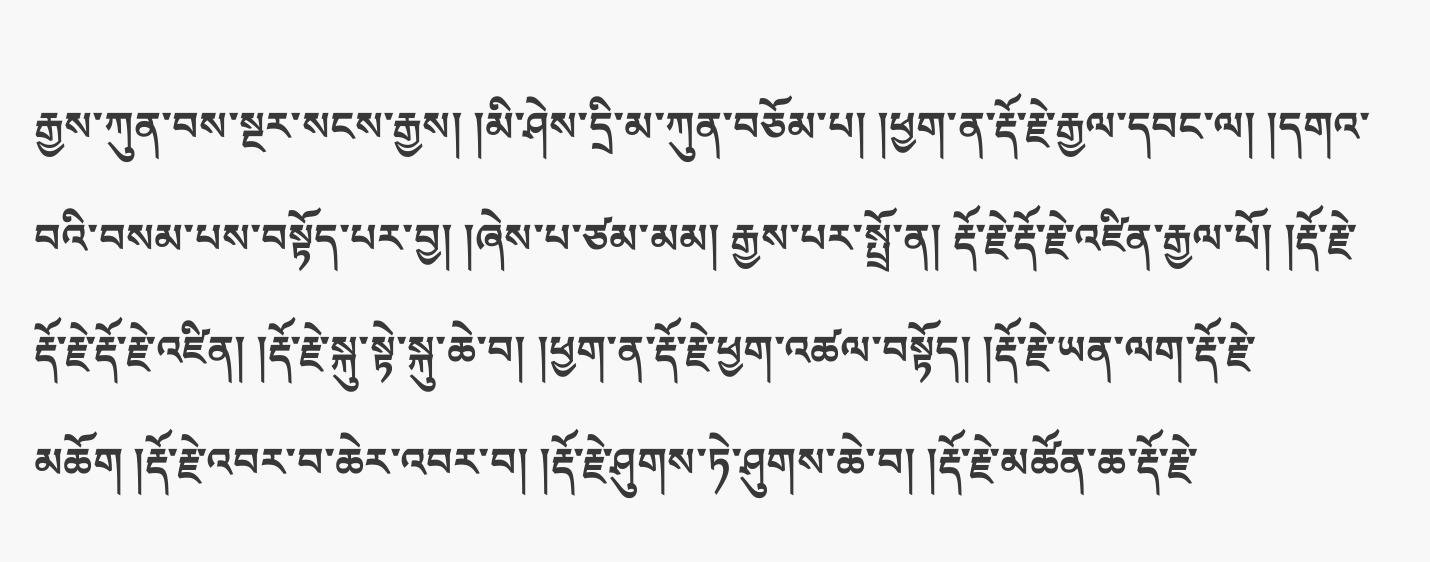རྒྱས་ཀུན་བས་སྔར་སངས་རྒྱས། །མི་ཤེས་དྲི་མ་ཀུན་བཅོམ་པ། །ཕྱག་ན་རྡོ་རྗེ་རྒྱལ་དབང་ལ། །དགའ་བའི་བསམ་པས་བསྟོད་པར་བྱ། །ཞེས་པ་ཙམ་མམ། རྒྱས་པར་སྤྲོ་ན། རྡོ་རྗེ་རྡོ་རྗེ་འཛིན་རྒྱལ་པོ། །རྡོ་རྗེ་རྡོ་རྗེ་རྡོ་རྗེ་འཛིན། །རྡོ་རྗེ་སྐུ་སྟེ་སྐུ་ཆེ་བ། །ཕྱག་ན་རྡོ་རྗེ་ཕྱག་འཚལ་བསྟོད། །རྡོ་རྗེ་ཡན་ལག་རྡོ་རྗེ་མཆོག །རྡོ་རྗེ་འབར་བ་ཆེར་འབར་བ། །རྡོ་རྗེ་ཤུགས་ཏེ་ཤུགས་ཆེ་བ། །རྡོ་རྗེ་མཚོན་ཆ་རྡོ་རྗེ་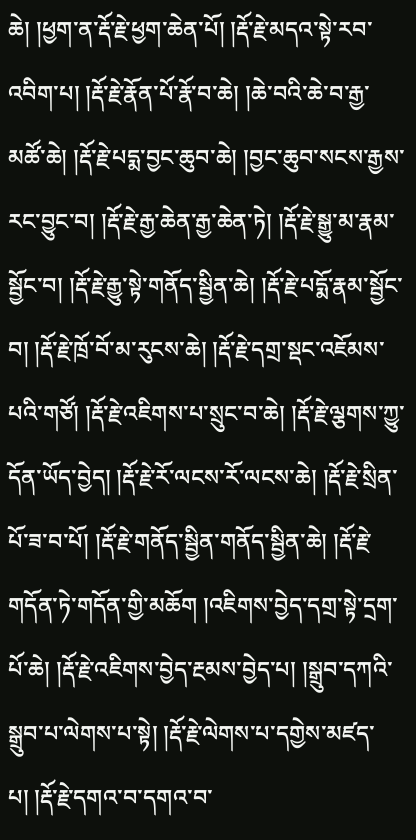ཆེ། །ཕྱག་ན་རྡོ་རྗེ་ཕྱག་ཆེན་པོ། །རྡོ་རྗེ་མདའ་སྟེ་རབ་འབིག་པ། །རྡོ་རྗེ་རྣོན་པོ་རྣོ་བ་ཆེ། །ཆེ་བའི་ཆེ་བ་རྒྱ་མཚོ་ཆེ། །རྡོ་རྗེ་པདྨ་བྱང་ཆུབ་ཆེ། །བྱང་ཆུབ་སངས་རྒྱས་རང་བྱུང་བ། །རྡོ་རྗེ་རྒྱ་ཆེན་རྒྱ་ཆེན་ཏེ། །རྡོ་རྗེ་སྒྱུ་མ་རྣམ་སྦྱོང་བ། །རྡོ་རྗེ་རྒྱུ་སྟེ་གནོད་སྦྱིན་ཆེ། །རྡོ་རྗེ་པདྨོ་རྣམ་སྦྱོང་བ། །རྡོ་རྗེ་ཁྲོ་བོ་མ་རུངས་ཆེ། །རྡོ་རྗེ་དགྲ་སྡང་འཇོམས་པའི་གཙོ། །རྡོ་རྗེ་འཇིགས་པ་སྲུང་བ་ཆེ། །རྡོ་རྗེ་ལྕགས་ཀྱུ་དོན་ཡོད་བྱེད། །རྡོ་རྗེ་རོ་ལངས་རོ་ལངས་ཆེ། །རྡོ་རྗེ་སྲིན་པོ་ཟ་བ་པོ། །རྡོ་རྗེ་གནོད་སྦྱིན་གནོད་སྦྱིན་ཆེ། །རྡོ་རྗེ་གདོན་ཏེ་གདོན་གྱི་མཆོག །འཇིགས་བྱེད་དགྲ་སྟེ་དྲག་པོ་ཆེ། །རྡོ་རྗེ་འཇིགས་བྱེད་རྔམས་བྱེད་པ། །སྒྲུབ་དཀའི་སྒྲུབ་པ་ལེགས་པ་སྟེ། །རྡོ་རྗེ་ལེགས་པ་དགྱེས་མཛད་པ། །རྡོ་རྗེ་དགའ་བ་དགའ་བ་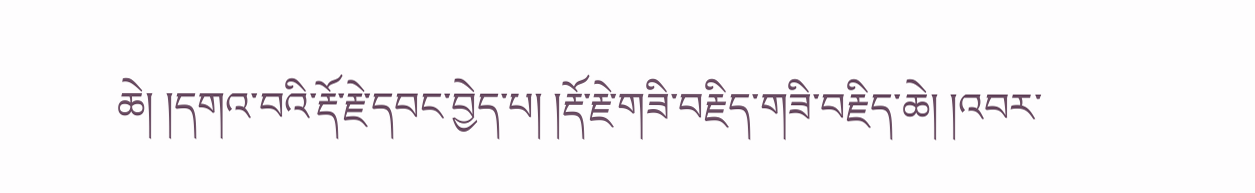ཆེ། །དགའ་བའི་རྡོ་རྗེ་དབང་བྱེད་པ། །རྡོ་རྗེ་གཟི་བརྗིད་གཟི་བརྗིད་ཆེ། །འབར་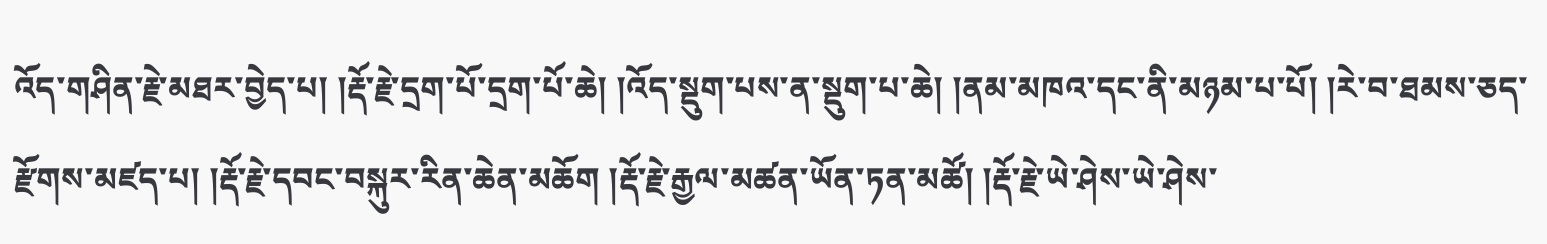འོད་གཤིན་རྗེ་མཐར་བྱེད་པ། །རྡོ་རྗེ་དྲག་པོ་དྲག་པོ་ཆེ། །འོད་སྡུག་པས་ན་སྡུག་པ་ཆེ། །ནམ་མཁའ་དང་ནི་མཉམ་པ་པོ། །རེ་བ་ཐམས་ཅད་རྫོགས་མཛད་པ། །རྡོ་རྗེ་དབང་བསྐུར་རིན་ཆེན་མཆོག །རྡོ་རྗེ་རྒྱལ་མཚན་ཡོན་ཏན་མཚོ། །རྡོ་རྗེ་ཡེ་ཤེས་ཡེ་ཤེས་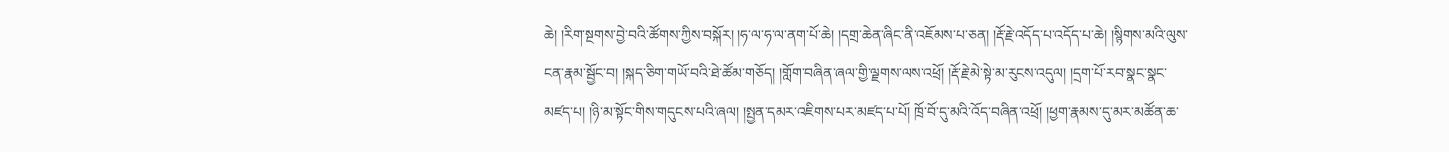ཆེ། །རིག་སྔགས་བྱེ་བའི་ཚོགས་ཀྱིས་བསྐོར། །ཧ་ལ་ཧ་ལ་ནག་པོ་ཆེ། །དགྲ་ཆེན་ཞིང་ནི་འཇོམས་པ་ཅན། །རྡོ་རྗེ་འདོད་པ་འདོད་པ་ཆེ། །སྙིགས་མའི་ལུས་ངན་རྣམ་སྦྱོང་བ། །སྐད་ཅིག་གཡོ་བའི་ཐེ་ཚོམ་གཅོད། །གློག་བཞིན་ཞལ་གྱི་ལྗགས་ལས་འཕྲོ། །རྡོ་རྗེ་མེ་སྟེ་མ་རུངས་འདུལ། །དྲག་པོ་རབ་སྣང་སྣང་མཛད་པ། །ཉི་མ་སྟོང་གིས་གདུངས་པའི་ཞལ། །སྤྱན་དམར་འཇིགས་པར་མཛད་པ་པོ། ཁྲོ་བོ་དུ་མའི་འོད་བཞིན་འཕྲོ། །ཕྱག་རྣམས་དུ་མར་མཚོན་ཆ་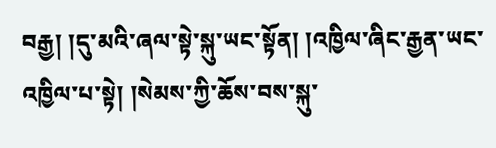བརྒྱ། །དུ་མའི་ཞལ་སྟེ་སྐུ་ཡང་སྟོན། །འཁྱིལ་ཞིང་རྒྱན་ཡང་འཁྱིལ་པ་སྟེ། །སེམས་ཀྱི་ཆོས་བས་སྐུ་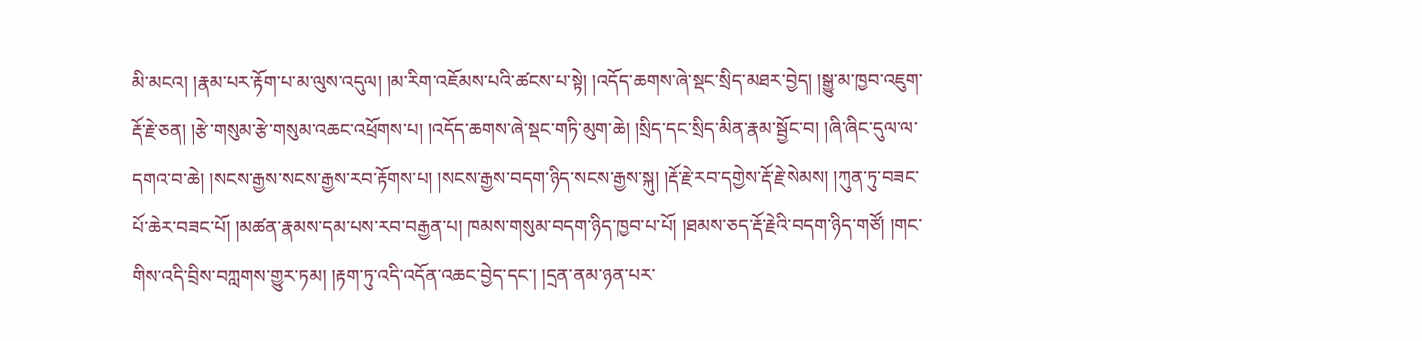མི་མངའ། །རྣམ་པར་རྟོག་པ་མ་ལུས་འདུལ། །མ་རིག་འཇོམས་པའི་ཚངས་པ་སྟེ། །འདོད་ཆགས་ཞེ་སྡང་སྲིད་མཐར་བྱེད། །སྒྱུ་མ་ཁྱབ་འཇུག་རྡོ་རྗེ་ཅན། །རྩེ་གསུམ་རྩེ་གསུམ་འཆང་འཕྲོགས་པ། །འདོད་ཆགས་ཞེ་སྡང་གཏི་མུག་ཆེ། །སྲིད་དང་སྲིད་མིན་རྣམ་སྦྱོང་བ། །ཞི་ཞིང་དུལ་ལ་དགའ་བ་ཆེ། །སངས་རྒྱས་སངས་རྒྱས་རབ་རྟོགས་པ། །སངས་རྒྱས་བདག་ཉིད་སངས་རྒྱས་སྐུ། །རྡོ་རྗེ་རབ་དགྱེས་རྡོ་རྗེ་སེམས། །ཀུན་ཏུ་བཟང་པོ་ཆེར་བཟང་པོ། །མཚན་རྣམས་དམ་པས་རབ་བརྒྱན་པ། ཁམས་གསུམ་བདག་ཉིད་ཁྱབ་པ་པོ། །ཐམས་ཅད་རྡོ་རྗེའི་བདག་ཉིད་གཙོ། །གང་གིས་འདི་བྲིས་བཀླགས་གྱུར་ཏམ། །རྟག་ཏུ་འདི་འདོན་འཆང་བྱེད་དང་། །དྲན་ནམ་ཉན་པར་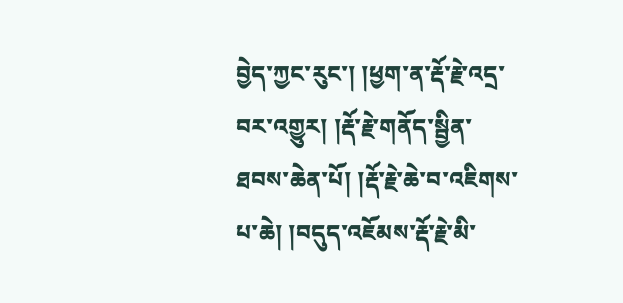བྱེད་ཀྱང་རུང་། །ཕྱག་ན་རྡོ་རྗེ་འདྲ་བར་འགྱུར། །རྡོ་རྗེ་གནོད་སྦྱིན་ཐབས་ཆེན་པོ། །རྡོ་རྗེ་ཆེ་བ་འཇིགས་པ་ཆེ། །བདུད་འཇོམས་རྡོ་རྗེ་མི་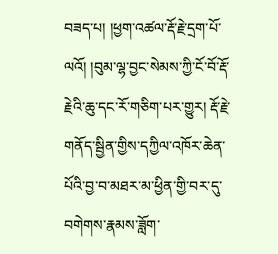བཟད་པ། །ཕྱག་འཚལ་རྡོ་རྗེ་དྲག་པོ་ལའོ། །བུམ་ལྷ་བྱང་སེམས་ཀྱི་ངོ་བོ་རྡོ་རྗེའི་ཆུ་དང་རོ་གཅིག་པར་གྱུར། རྡོ་རྗེ་གནོད་སྦྱིན་གྱིས་དཀྱིལ་འཁོར་ཆེན་པོའི་བྱ་བ་མཐར་མ་ཕྱིན་གྱི་བར་དུ་བགེགས་རྣམས་ཟློག་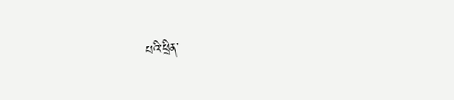པའི་ཕྲིན་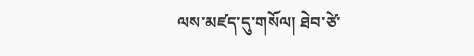ལས་མཛད་དུ་གསོལ། ཐེབ་ཙེ་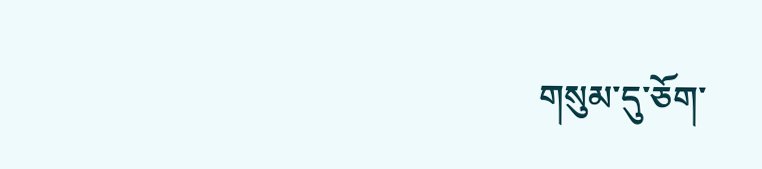གསུམ་དུ་ཅོག་